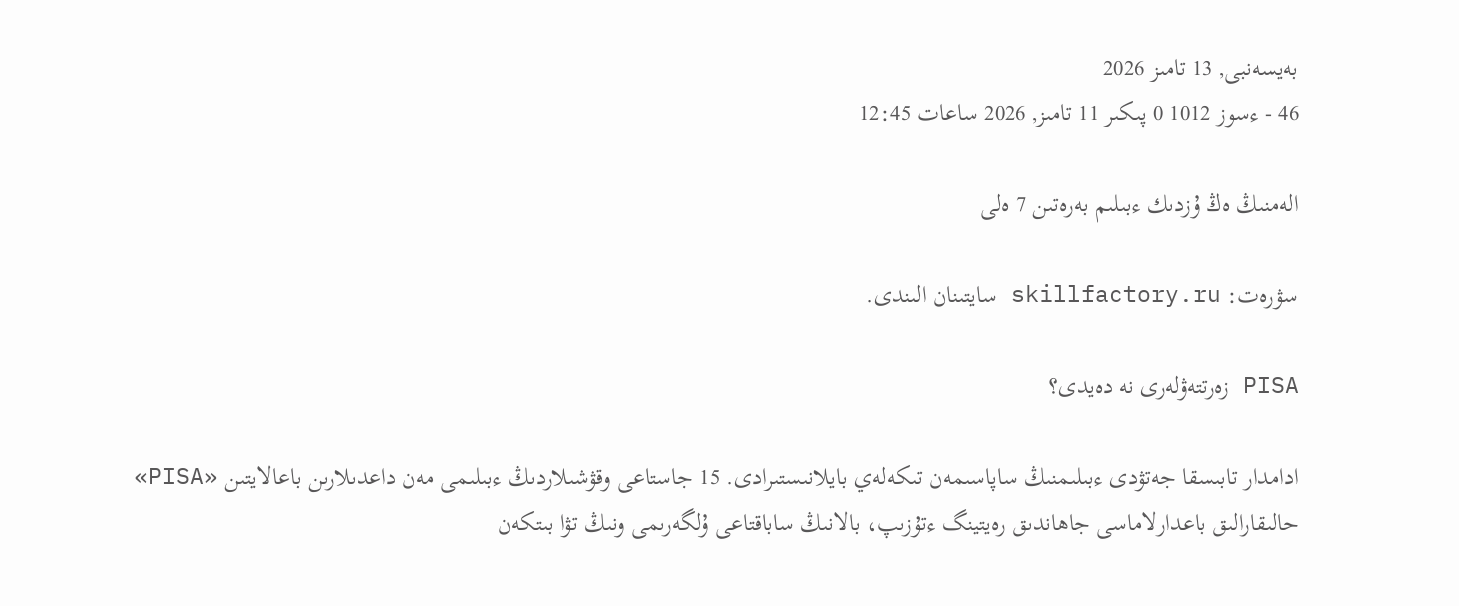بەيسەنبى, 13 تامىز 2026
46 - ءسوز 1012 0 پىكىر 11 تامىز, 2026 ساعات 12:45

الەمنىڭ ەڭ ۇزدىك ءبىلىم بەرەتىن 7 ەلى

سۋرەت: skillfactory.ru سايتىنان الىندى.

PISA زەرتتەۋلەرى نە دەيدى؟

ادامدار تابىسقا جەتۋدى ءبىلىمنىڭ ساپاسىمەن تىكەلەي بايلانىستىرادى. 15 جاستاعى وقۋشىلاردىڭ ءبىلىمى مەن داعدىلارىن باعالايتىن «PISA» حالىقارالىق باعدارلاماسى جاھاندىق رەيتينگ ءتۇزىپ، بالانىڭ ساباقتاعى ۇلگەرىمى ونىڭ تۋا بىتكەن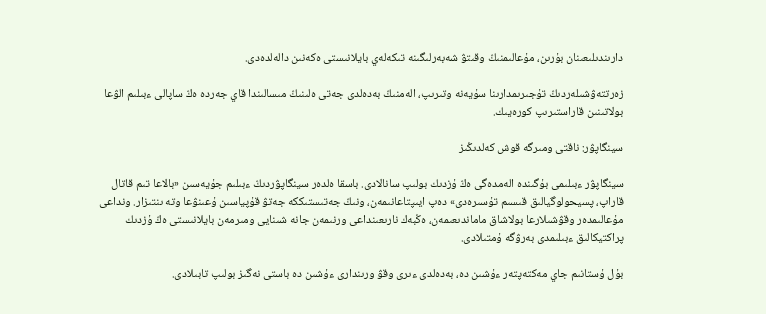دارىندىلىعىنان بۇرىن، مۇعالىمنىڭ وقىتۋ شەبەرلىگىنە تىكەلەي بايلانىستى ەكەنىن دالەلدەدى.

زەرتتەۋشىلەردىڭ تۇجىرىمدارىنا سۇيەنە وتىرىپ، الەمنىڭ بەدەلدى جەتى ەلىنىڭ مىسالىندا قاي جەردە ەڭ ساپالى ءبىلىم الۋعا بولاتىنىن قاراستىرىپ كورەيىك.

سينگاپۋر: ناقتى ومىرگە قوش كەلدىڭىز

سينگاپۋر ءبىلىمى بۇگىندە الەمدەگى ەڭ ۇزدىك بولىپ سانالادى. باسقا ەلدەر سينگاپۋردىڭ ءبىلىم جۇيەسىن «بالاعا تىم قاتال قاراپ، پسيحولوگيالىق قىسىم تۇسىرەدى» دەپ ايىپتاعانىمەن، ونىڭ جەتىستىككە جەتۋ قۇپياسىن ۇعىنۋعا وتە ىنتىزار. ونداعى مۇعالىمدەر وقۋشىلارعا بولاشاق ماماندىعىمەن، ەڭبەك نارىعىنداعى ورنىمەن جانە شىنايى ومىرمەن بايلانىستى ەڭ ۇزدىك پراكتيكالىق ءبىلىمدى بەرۋگە ۇمتىلادى.

بۇل ۇستانىم جاي مەكتەپتەر ءۇشىن دە، بەدەلدى ءىرى وقۋ ورىندارى ءۇشىن دە باستى نەگىز بولىپ تابىلادى.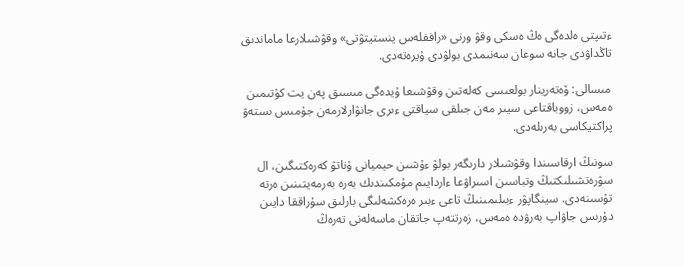ءتىپتى ەلدەگى ەڭ ەسكى وقۋ ورنى «راففلەس ينستيتۋتى» وقۋشىلارعا ماماندىق تاڭداۋدى جانە سوعان سەنىمدى بولۋدى ۇيرەتەدى.

مىسالى: ۆەتەرينار بولعىسى كەلەتىن وقۋشىعا ۇيدەگى مىسىق پەن يت كۇتىمىن ەمەس، زووباقتاعى سيىر مەن جىلقى سياقتى ءىرى جانۋارلارمەن جۇمىس ىستەۋ پراكتيكاسى بەرىلەدى.

سونىڭ ارقاسىندا وقۋشىلار دارىگەر بولۋ ءۇشىن حيميانى ۇناتۋ كەرەكتىگىن، ال سۋرەتشىلىكتىڭ وتباسىن اسىراۋعا ءاردايىم مۇمكىندىك بەرە بەرمەيتىنىن ەرتە تۇسىنەدى. سينگاپۋر ءبىلىمىنىڭ تاعى ءبىر ەرەكشەلىگى بارلىق سۇراققا دايىن دۇرىس جاۋاپ بەرۋدە ەمەس، زەرتتەپ جاتقان ماسەلەنى تەرەڭ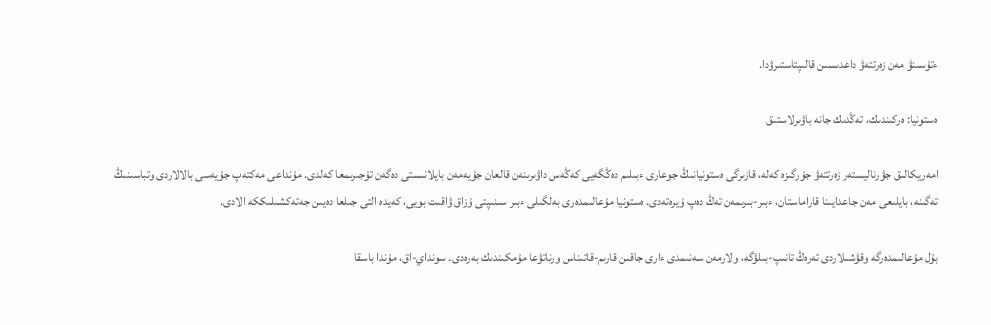ءتۇسىنۋ مەن زەرتتەۋ داعدىسىن قالىپتاستىرۋدا.

ەستونيا: ەركىندىك، تەڭدىك جانە باۋىرلاستىق

امەريكالىق جۋرناليستەر زەرتتەۋ جۇرگىزە كەلە، قازىرگى ەستونيانىڭ جوعارى ءبىلىم دەڭگەيى كەڭەس داۋىرىنەن قالعان جۇيەمەن بايلانىستى دەگەن تۇجىرىمعا كەلدى. مۇنداعى مەكتەپ جۇيەسى بالالاردى وتباسىنىڭ تەگىنە، بايلىعى مەن جاعدايىنا قاراماستان، ءبىر-بىرىمەن تەڭ دەپ ۇيرەتەدى. ەستونيا مۇعالىمدەرى بەلگىلى ءبىر سىنىپتى ۇزاق ۋاقىت بويى، كەيدە التى جىلعا دەيىن جەتەكشىلىككە الادى.

بۇل مۇعالىمدەرگە وقۋشىلاردى تەرەڭ تانىپ-بىلۋگە، ولارمەن سەنىمدى ءارى جاقىن قارىم-قاتىناس ورناتۋعا مۇمكىندىك بەرەدى. سونداي-اق، مۇندا باسقا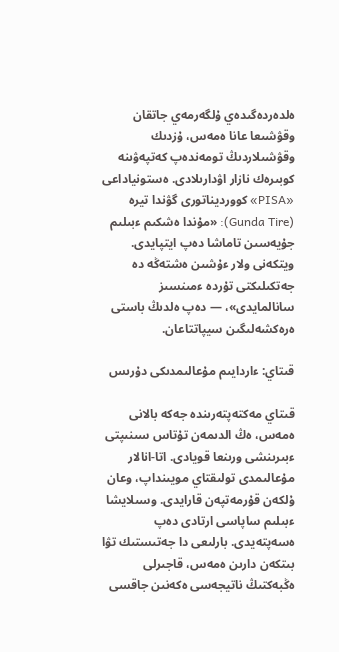ەلدەردەگىدەي ۇلگەرمەي جاتقان وقۋشىعا عانا ەمەس، ۇزدىك وقۋشىلاردىڭ تومەندەپ كەتپەۋىنە كوبىرەك نازار اۋدارىلادى. ەستونياداعى «PISA» كوورديناتورى گۋندا تيرە (Gunda Tire): «مۇندا ەشكىم ءبىلىم جۇيەسىن تاماشا دەپ ايتپايدى. ويتكەنى ولار ءۇشىن ەشتەڭە دە جەتكىلىكتى تۇردە ءمىنسىز سانالمايدى»، — دەپ ەلدىڭ باستى ەرەكشەلىگىن سيپاتتاعان.

قىتاي: ءاردايىم مۇعالىمدىكى دۇرىس

قىتاي مەكتەپتەرىندە جەكە بالانى ەمەس، ەڭ الدىمەن تۇتاس سىنىپتى ءبىرىنشى ورىنعا قويادى. اتا-انالار مۇعالىمدى تولىقتاي مويىنداپ، وعان ۇلكەن قۇرمەتپەن قارايدى. وسىلايشا ءبىلىم ساپاسى ارتادى دەپ ەسەپتەيدى. بارلىعى دا جەتىستىك تۋا بىتكەن دارىن ەمەس، قاجىرلى ەڭبەكتىڭ ناتيجەسى ەكەنىن جاقسى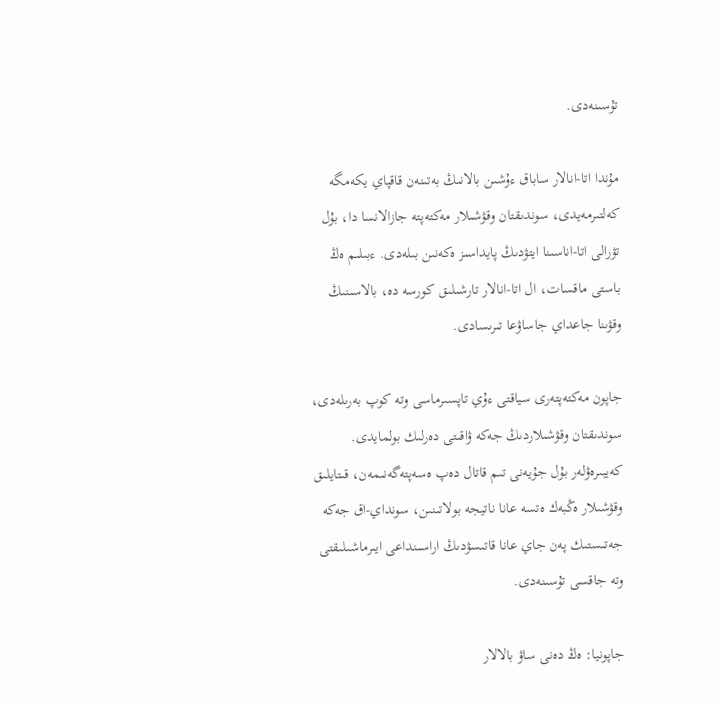تۇسىنەدى.

مۇندا اتا-انالار ساباق ءۇشىن بالانىڭ بەتىنەن قاقپاي يكەمگە كەلتىرمەيدى، سوندىقتان وقۋشىلار مەكتەپتە جازالانسا دا، بۇل تۋرالى اتا-اناسىنا ايتۋدىڭ پايداسىز ەكەنىن بىلەدى. ءبىلىم ەڭ باستى ماقسات، ال اتا-انالار تارشىلىق كورسە دە، بالاسىنىڭ وقۋىنا جاعداي جاساۋعا تىرىسادى.

جاپون مەكتەپتەرى سياقتى ءۇي تاپسىرماسى وتە كوپ بەرىلەدى، سوندىقتان وقۋشىلاردىڭ جەكە ۋاقىتى دەرلىك بولمايدى. كەيبىرەۋلەر بۇل جۇيەنى تىم قاتال دەپ ەسەپتەگەنىمەن، قىتايلىق وقۋشىلار ەڭبەك ەتسە عانا ناتيجە بولاتىنىن، سونداي-اق جەكە جەتىستىك پەن جاي عانا قاتىسۋدىڭ اراسىنداعى ايىرماشىلىقتى وتە جاقسى تۇسىنەدى.

جاپونيا: ەڭ دەنى ساۋ بالالار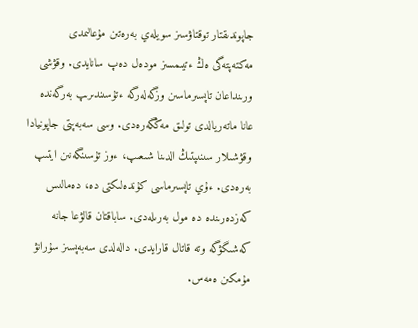جاپوندىقتار توقتاۋسىز سويلەي بەرەتىن مۇعالىمدى مەكتەپتەگى ەڭ ءتيىمسىز مودەل دەپ سانايدى. وقۋشى ورىنداعان تاپسىرماسىن وزگەلەرگە ءتۇسىندىرىپ بەرگەندە عانا ماتەريالدى تولىق مەڭگەرەدى. وسى سەبەپتى جاپونيادا وقۋشىلار سىنىپتىڭ الدىنا شىعىپ، ءوز تۇسىنگەنىن ايتىپ بەرەدى. ءۇي تاپسىرماسى كۇندەلىكتى دە، دەمالىس كەزدەرىندە دە مول بەرىلەدى. ساباقتان قالۋعا جانە كەشىگۋگە وتە قاتال قارايدى. دالەلدى سەبەپسىز سۇرانۋ مۇمكىن ەمەس.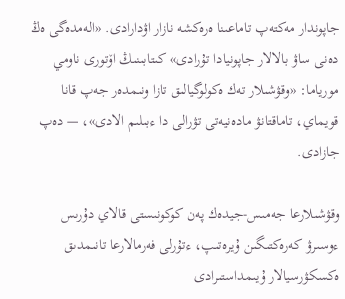جاپوندار مەكتەپ تاماعىنا ەرەكشە نازار اۋدارادى. «الەمدەگى ەڭ دەنى ساۋ بالالار جاپونيادا تۇرادى» كىتابىنىڭ اۆتورى ناومي مورياما: «وقۋشىلار تەك ەكولوگيالىق تازا ونىمدەر جەپ قانا قويماي، تاماقتانۋ مادەنيەتى تۋرالى دا ءبىلىم الادى»، — دەپ جازادى.

وقۋشىلارعا جەمىس-جيدەك پەن كوكونىستى قالاي دۇرىس ءوسىرۋ كەرەكتىگىن ۇيرەتىپ، ءتۇرلى فەرمالارعا تانىمدىق ەكسكۋرسيالار ۇيىمداستىرادى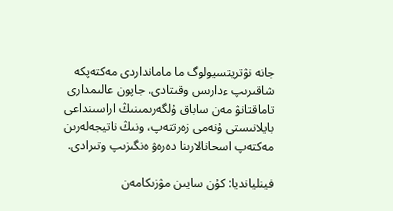جانە نۋتريتسيولوگ ما مامانداردى مەكتەپكە شاقىرىپ ءدارىس وقىتادى. جاپون عالىمدارى تاماقتانۋ مەن ساباق ۇلگەرىمىنىڭ اراسىنداعى بايلانىستى ۇنەمى زەرتتەپ، ونىڭ ناتيجەلەرىن مەكتەپ اسحانالارىنا دەرەۋ ەنگىزىپ وتىرادى.

فينليانديا: كۇن سايىن مۋزىكامەن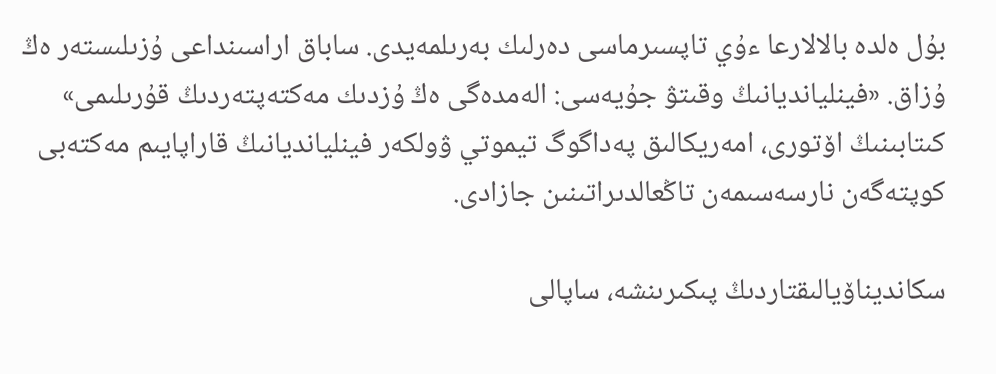بۇل ەلدە بالالارعا ءۇي تاپسىرماسى دەرلىك بەرىلمەيدى. ساباق اراسىنداعى ۇزىلىستەر ەڭ ۇزاق. «فينليانديانىڭ وقىتۋ جۇيەسى: الەمدەگى ەڭ ۇزدىك مەكتەپتەردىڭ قۇرىلىمى» كىتابىنىڭ اۆتورى، امەريكالىق پەداگوگ تيموتي ۋولكەر فينليانديانىڭ قاراپايىم مەكتەبى كوپتەگەن نارسەسىمەن تاڭعالدىراتىنىن جازادى.

سكانديناۆيالىقتاردىڭ پىكىرىنشە، ساپالى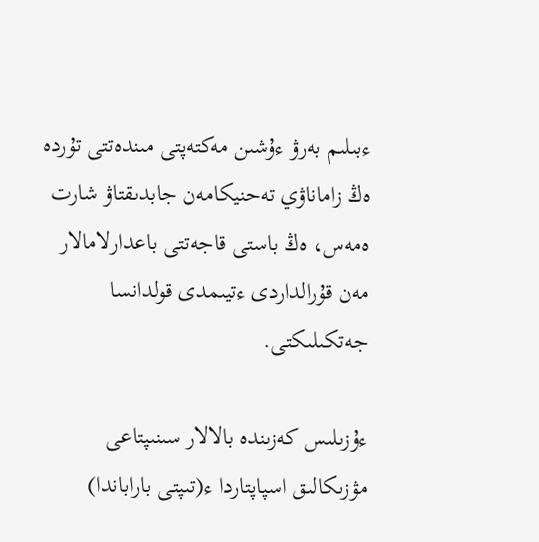ءبىلىم بەرۋ ءۇشىن مەكتەپتى مىندەتتى تۇردە ەڭ زاماناۋي تەحنيكامەن جابدىقتاۋ شارت ەمەس، ەڭ باستى قاجەتتى باعدارلامالار مەن قۇرالداردى ءتيىمدى قولدانسا جەتكىلىكتى.

ءۇزىلىس كەزىندە بالالار سىنىپتاعى مۋزىكالىق اسپاپتاردا ء(تىپتى باراباندا)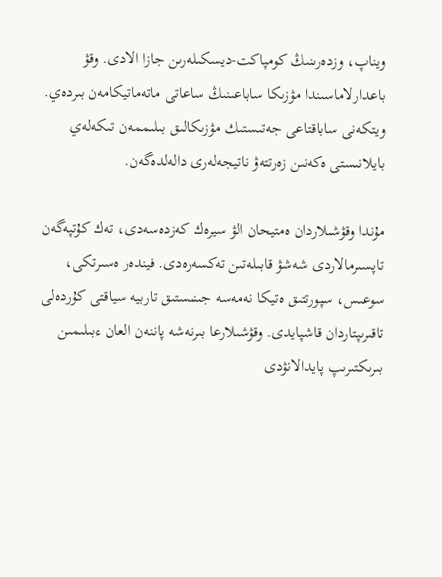ويناپ، وزدەرىنىڭ كومپاكت-ديسكىلەرىن جازا الادى. وقۋ باعدارلاماسىندا مۋزىكا ساباعىنىڭ ساعاتى ماتەماتيكامەن بىردەي. ويتكەنى ساباقتاعى جەتىستىك مۋزىكالىق بىلىممەن تىكەلەي بايلانىستى ەكەنىن زەرتتەۋ ناتيجەلەرى دالەلدەگەن.

مۇندا وقۋشىلاردان ەمتيحان الۋ سيرەك كەزدەسەدى، تەك كۇتپەگەن تاپسىرمالاردى شەشۋ قابىلەتىن تەكسەرەدى. فيندەر ەسىرتكى، سوعىس، سپورتتىق ەتيكا نەمەسە جىنىستىق تاربيە سياقتى كۇردەلى تاقىرىپتاردان قاشپايدى. وقۋشىلارعا بىرنەشە پاننەن العان ءبىلىمىن بىرىكتىرىپ پايدالانۋدى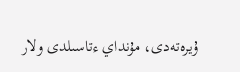ۇيرەتەدى، مۇنداي ءتاسىلدى ولار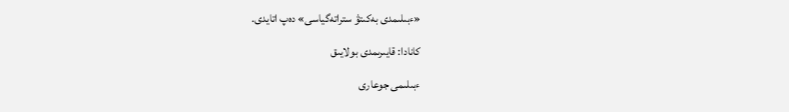«ءبىلىمدى بەكىتۋ ستراتەگياسى» دەپ اتايدى.

كانادا: قايىرىمدى بولايىق

ءبىلىمى جوعارى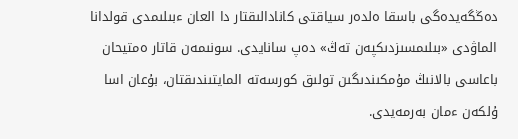دەڭگەيدەگى باسقا ەلدەر سياقتى كانادالىقتار دا العان ءبىلىمدى قولدانا الماۋدى «بىلىمسىزدىكپەن تەڭ» دەپ سانايدى. سونىمەن قاتار ەمتيحان باعاسى بالانىڭ مۇمكىندىگىن تولىق كورسەتە المايتىندىقتان، بۇعان اسا ۇلكەن ءمان بەرمەيدى.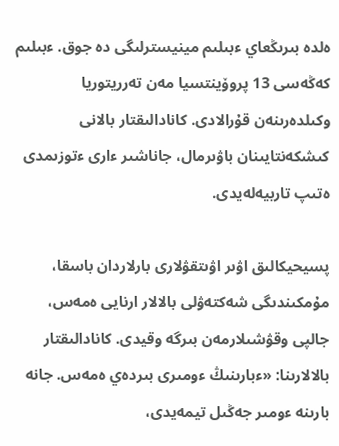ەلدە بىرىڭعاي ءبىلىم مينيسترلىگى دە جوق. ءبىلىم كەڭەسى 13 پروۆينتسيا مەن تەرريتوريا وكىلدەرىنەن قۇرالادى. كانادالىقتار بالانى كىشكەنتايىنان باۋىرمال، جاناشىر ءارى ءتوزىمدى ەتىپ تاربيەلەيدى.

پسيحيكالىق اۋىر اۋىتقۋلارى بارلاردان باسقا، مۇمكىندىگى شەكتەۋلى بالالار ارنايى ەمەس، جالپى وقۋشىلارمەن بىرگە وقيدى. كانادالىقتار بالالارىنا: «ءبارىنىڭ ءومىرى بىردەي ەمەس. جانە بارىنە ءومىر جەڭىل تيمەيدى،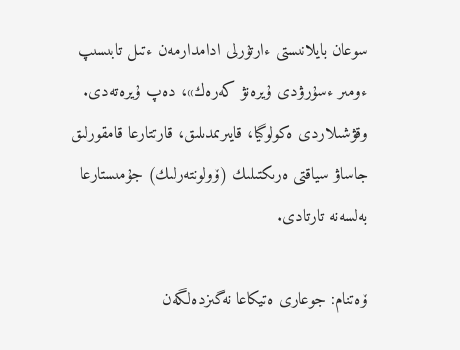سوعان بايلانىستى ءارتۇرلى ادامدارمەن ءتىل تابىسىپ ءومىر ءسۇرۋدى ۇيرەنۋ كەرەك»، دەپ ۇيرەتەدى. وقۋشىلاردى ەكولوگيا، قايىرىمدىلىق، قارتتارعا قامقورلىق جاساۋ سياقتى ەرىكتىلىك (ۆولونتەرلىك) جۇمىستارعا بەلسەنە تارتادى.

ۆەتنام: جوعارى ەتيكاعا نەگىزدەلگەن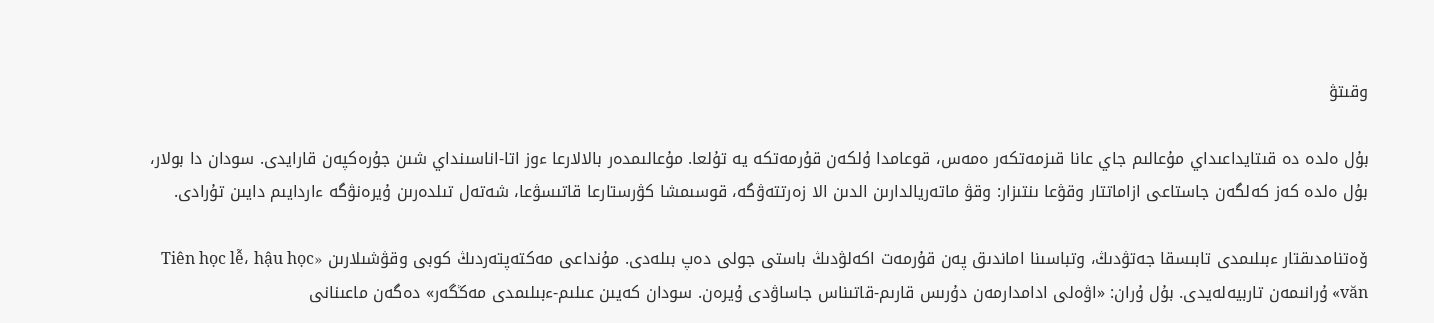وقىتۋ

بۇل ەلدە دە قىتايداعىداي مۇعالىم جاي عانا قىزمەتكەر ەمەس، قوعامدا ۇلكەن قۇرمەتكە يە تۇلعا. مۇعالىمدەر بالالارعا ءوز اتا-اناسىنداي شىن جۇرەكپەن قارايدى. سودان دا بولار، بۇل ەلدە كەز كەلگەن جاستاعى ازاماتتار وقۋعا ىنتىزار: وقۋ ماتەريالدارىن الدىن الا زەرتتەۋگە، قوسىمشا كۋرستارعا قاتىسۋعا، شەتەل تىلدەرىن ۇيرەنۋگە ءاردايىم دايىن تۇرادى.

ۆەتنامدىقتار ءبىلىمدى تابىسقا جەتۋدىڭ، وتباسىنا اماندىق پەن قۇرمەت اكەلۋدىڭ باستى جولى دەپ بىلەدى. مۇنداعى مەكتەپتەردىڭ كوبى وقۋشىلارىن «Tiên học lễ، hậu học văn» ۇرانىمەن تاربيەلەيدى. بۇل ۇران: «اۋەلى ادامدارمەن دۇرىس قارىم-قاتىناس جاساۋدى ۇيرەن. سودان كەيىن عىلىم-ءبىلىمدى مەڭگەر» دەگەن ماعىنانى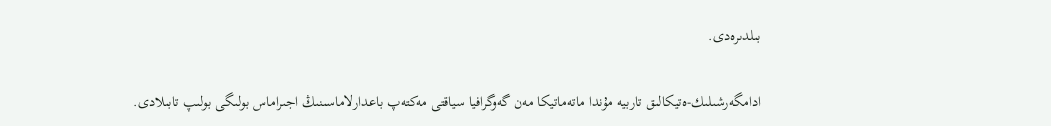بىلدىرەدى.

ادامگەرشىلىك-ەتيكالىق تاربيە مۇندا ماتەماتيكا مەن گەوگرافيا سياقتى مەكتەپ باعدارلاماسىنىڭ اجىراماس بولىگى بولىپ تابىلادى.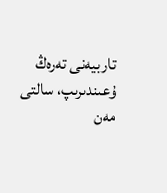تاربيەنى تەرەڭ ۇعىندىرىپ، سالتى مەن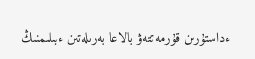ءداستۇرىن قۇرمەتتەۋ بالاعا بەرىلەتىن ءبىلىمنىڭ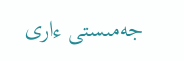جەمىستى ءارى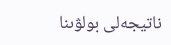ناتيجەلى بولۋىنا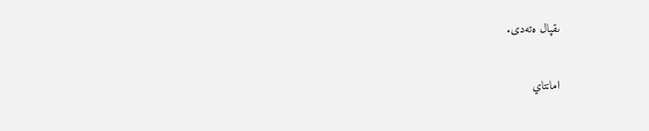ىقپال ەتەدى.

امانتاي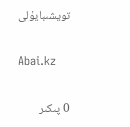تويشىبايۇلى

Abai.kz

0 پىكىر